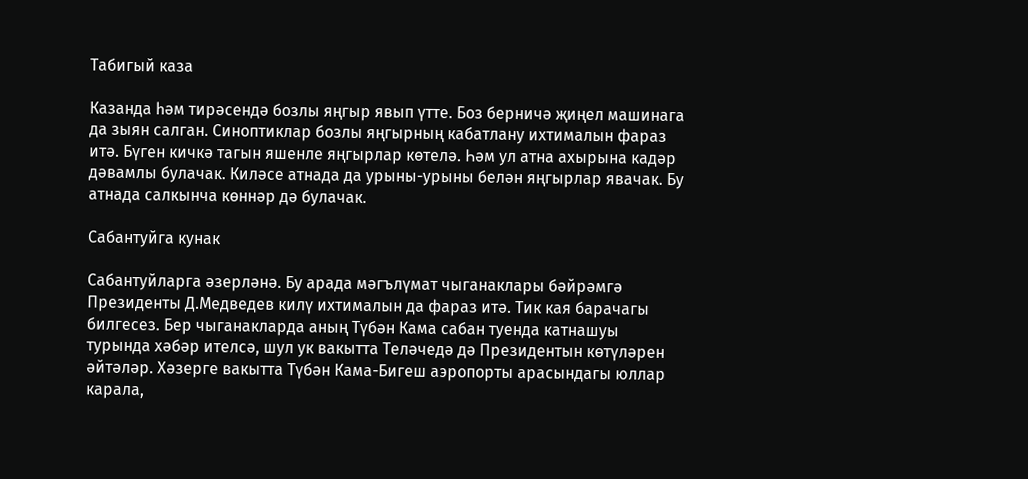Табигый каза

Казанда һәм тирәсендә бозлы яңгыр явып үтте. Боз берничә җиңел машинага да зыян салган. Синоптиклар бозлы яңгырның кабатлану ихтималын фараз итә. Бүген кичкә тагын яшенле яңгырлар көтелә. Һәм ул атна ахырына кадәр дәвамлы булачак. Киләсе атнада да урыны-урыны белән яңгырлар явачак. Бу атнада салкынча көннәр дә булачак.

Сабантуйга кунак

Сабантуйларга әзерләнә. Бу арада мәгълүмат чыганаклары бәйрәмгә Президенты Д.Медведев килү ихтималын да фараз итә. Тик кая барачагы билгесез. Бер чыганакларда аның Түбән Кама сабан туенда катнашуы турында хәбәр ителсә, шул ук вакытта Теләчедә дә Президентын көтүләрен әйтәләр. Хәзерге вакытта Түбән Кама-Бигеш аэропорты арасындагы юллар карала,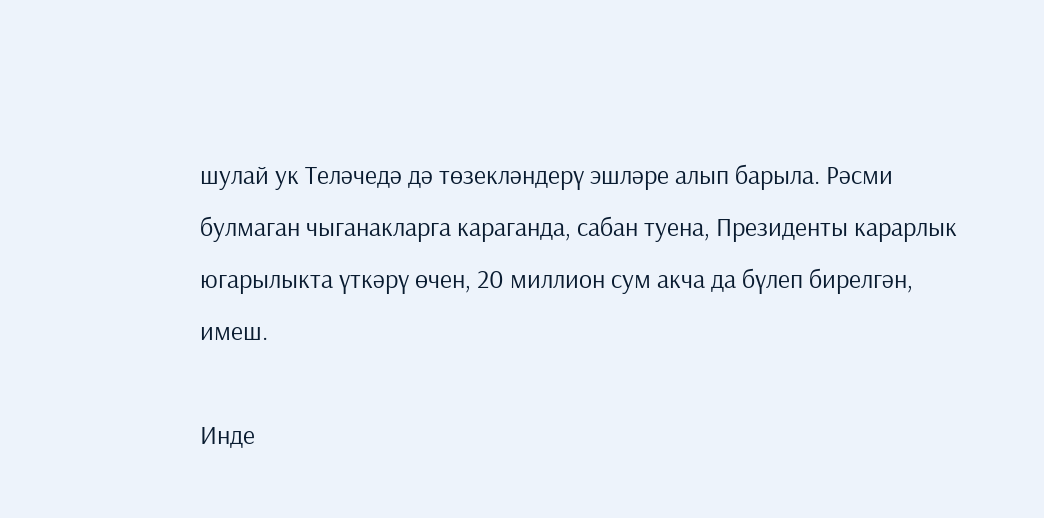шулай ук Теләчедә дә төзекләндерү эшләре алып барыла. Рәсми булмаган чыганакларга караганда, сабан туена, Президенты карарлык югарылыкта үткәрү өчен, 20 миллион сум акча да бүлеп бирелгән, имеш.

Инде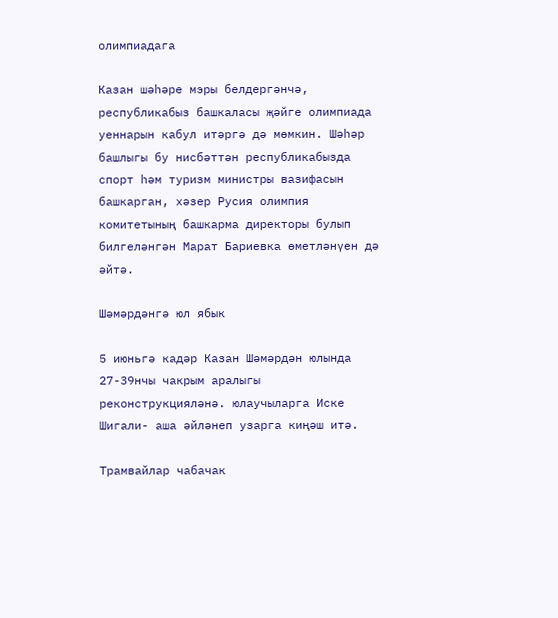олимпиадага

Казан шәһәре мэры белдергәнчә, республикабыз башкаласы җәйге олимпиада уеннарын кабул итәргә дә мөмкин. Шәһәр башлыгы бу нисбәттән республикабызда спорт һәм туризм министры вазифасын башкарган, хәзер Русия олимпия комитетының башкарма директоры булып билгеләнгән Марат Бариевка өметләнүен дә әйтә.

Шәмәрдәнгә юл ябык

5 июньгә кадәр Казан Шәмәрдән юлында 27-39нчы чакрым аралыгы реконструкцияләнә. юлаучыларга Иске Шигали- аша әйләнеп узарга киңәш итә.

Трамвайлар чабачак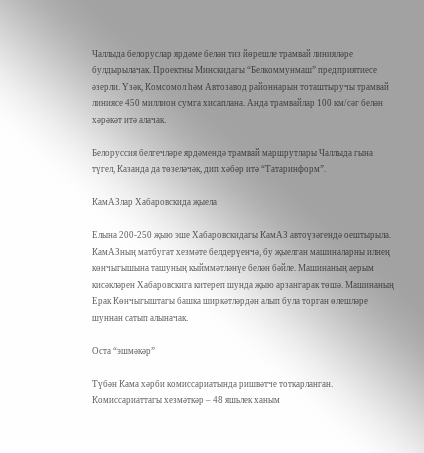Чаллыда белоруслар ярдәме белән тиз йөрешле трамвай линияләре булдырылачак. Проектны Минскидагы “Белкоммунмаш” предприятиесе әзерли. Үзәк, Комсомол һәм Автозавод районнарын тоташтыручы трамвай линиясе 450 миллион сумга хисаплана. Анда трамвайлар 100 км/сәг белән хәрәкәт итә алачак.

Белоруссия белгечләре ярдәмендә трамвай маршрутлары Чаллыда гына түгел, Казанда да төзеләчәк, дип хәбәр итә “Татаринформ”.

КамАЗлар Хабаровскида җыела

Елына 200-250 җыю эше Хабаровскидагы КамАЗ автоүзәгендә оештырыла. КамАЗның матбугат хезмәте белдерүенчә, бу җыелган машиналарны илнең көнчыгышына ташуның кыйммәтләнүе белән бәйле. Машинаның аерым кисәкләрен Хабаровскига китереп шунда җыю арзангарак төшә. Машинаның Ерак Көнчыгыштагы башка ширкәтләрдән алып була торган өлешләре шуннан сатып алыначак.

Оста “эшмәкәр”

Түбән Кама хәрби комиссариатында ришвәтче тоткарланган. Комиссариаттагы хезмәткәр – 48 яшьлек ханым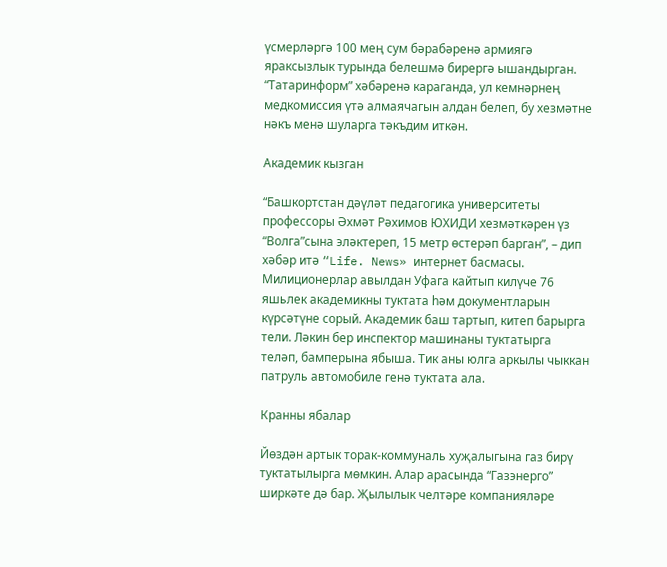үсмерләргә 100 мең сум бәрабәренә армиягә яраксызлык турында белешмә бирергә ышандырган. “Татаринформ” хәбәренә караганда, ул кемнәрнең медкомиссия үтә алмаячагын алдан белеп, бу хезмәтне нәкъ менә шуларга тәкъдим иткән.

Академик кызган

“Башкортстан дәүләт педагогика университеты профессоры Әхмәт Рәхимов ЮХИДИ хезмәткәрен үз “Волга”сына эләктереп, 15 метр өстерәп барган”, – дип хәбәр итә “Life. News» интернет басмасы. Милиционерлар авылдан Уфага кайтып килүче 76 яшьлек академикны туктата һәм документларын күрсәтүне сорый. Академик баш тартып, китеп барырга тели. Ләкин бер инспектор машинаны туктатырга теләп, бамперына ябыша. Тик аны юлга аркылы чыккан патруль автомобиле генә туктата ала.

Кранны ябалар

Йөздән артык торак-коммуналь хуҗалыгына газ бирү туктатылырга мөмкин. Алар арасында “Газэнерго” ширкәте дә бар. Җылылык челтәре компанияләре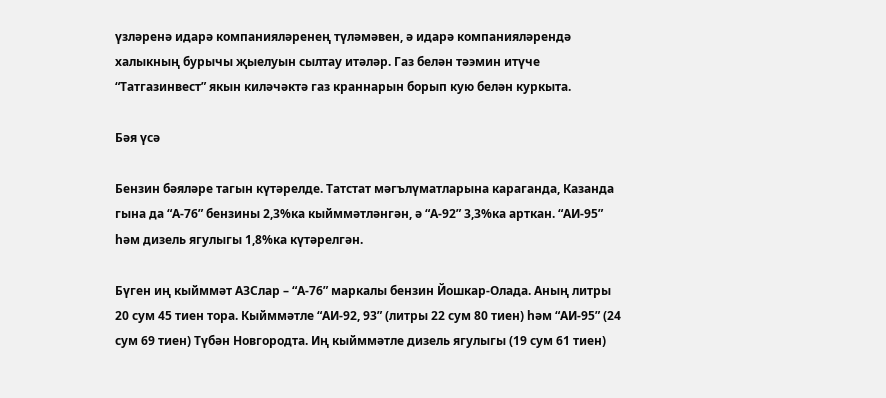үзләренә идарә компанияләренең түләмәвен, ә идарә компанияләрендә халыкның бурычы җыелуын сылтау итәләр. Газ белән тәэмин итүче “Татгазинвест” якын киләчәктә газ краннарын борып кую белән куркыта.

Бәя үсә

Бензин бәяләре тагын күтәрелде. Татстат мәгълүматларына караганда, Казанда гына да “А-76” бензины 2,3%ка кыйммәтләнгән, ә “А-92” 3,3%ка арткан. “АИ-95” һәм дизель ягулыгы 1,8%ка күтәрелгән.

Бүген иң кыйммәт АЗСлар – “А-76” маркалы бензин Йошкар-Олада. Аның литры 20 сум 45 тиен тора. Кыйммәтле “АИ-92, 93” (литры 22 сум 80 тиен) һәм “АИ-95” (24 сум 69 тиен) Түбән Новгородта. Иң кыйммәтле дизель ягулыгы (19 сум 61 тиен)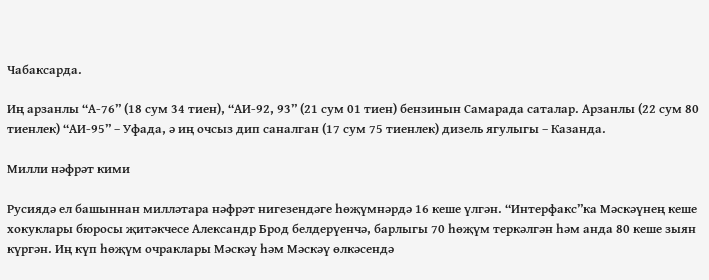Чабаксарда.

Иң арзанлы “А-76” (18 сум 34 тиен), “АИ-92, 93” (21 сум 01 тиен) бензинын Самарада саталар. Арзанлы (22 сум 80 тиенлек) “АИ-95” – Уфада, ә иң очсыз дип саналган (17 сум 75 тиенлек) дизель ягулыгы – Казанда.

Милли нәфрәт кими

Русиядә ел башыннан милләтара нәфрәт нигезендәге һөҗүмнәрдә 16 кеше үлгән. “Интерфакс”ка Мәскәүнең кеше хокуклары бюросы җитәкчесе Александр Брод белдерүенчә, барлыгы 70 һөҗүм теркәлгән һәм анда 80 кеше зыян күргән. Иң күп һөҗүм очраклары Мәскәү һәм Мәскәү өлкәсендә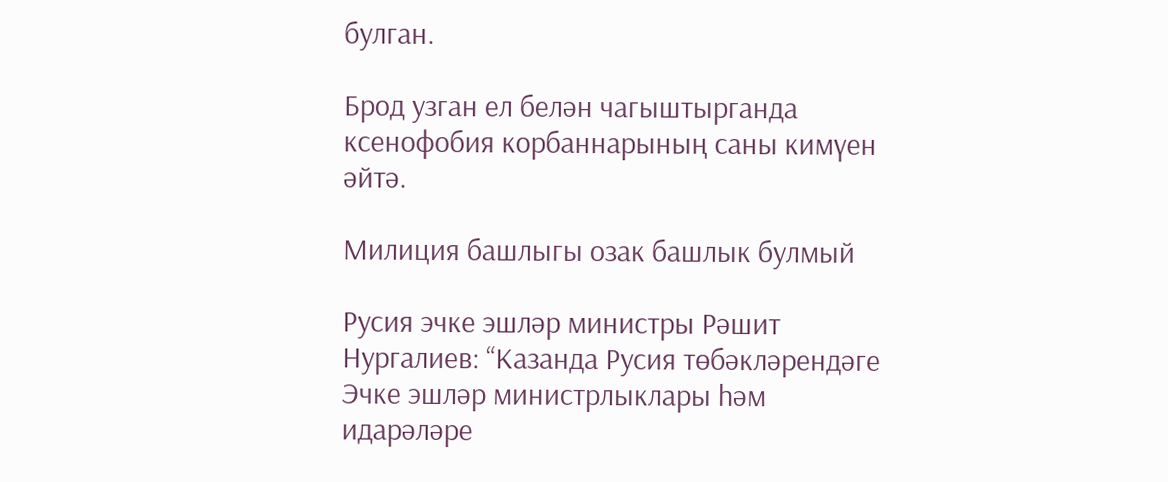булган.

Брод узган ел белән чагыштырганда ксенофобия корбаннарының саны кимүен әйтә.

Милиция башлыгы озак башлык булмый

Русия эчке эшләр министры Рәшит Нургалиев: “Казанда Русия төбәкләрендәге Эчке эшләр министрлыклары һәм идарәләре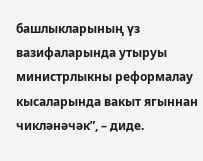башлыкларының үз вазифаларында утыруы министрлыкны реформалау кысаларында вакыт ягыннан чикләнәчәк”, – диде.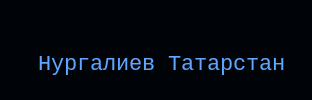Нургалиев Татарстан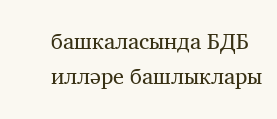башкаласында БДБ илләре башлыклары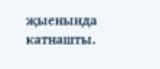җыенында катнашты.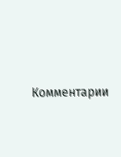Комментарии